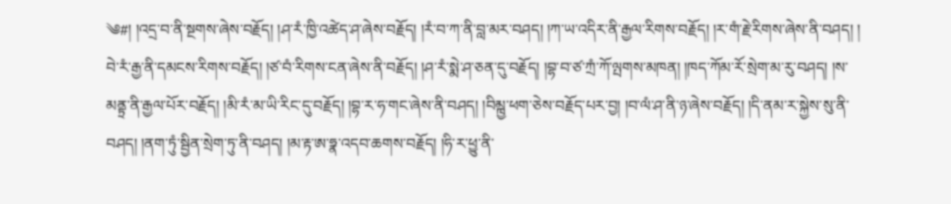༄#། །འདྲ་བ་ནི་སྔགས་ཞེས་བརྗོད། །ཤ་རཾ་ཁྱི་འཚེད་ཤ་ཞེས་བརྗོད། །རཾ་བ་ཀ་ནི་བླ་མར་བཤད། །ཀ་ཡ་འདིར་ནི་རྒྱལ་རིགས་བརྗོད། །ར་གཾ་རྗེ་རིགས་ཞེས་ནི་བཤད། ། བེ་རཾ་རྒྱ་ནི་དམངས་རིགས་བརྗོད། །ཙ་བཾ་རིགས་ངན་ཞེས་ནི་བརྗོད། །ཤ་རཾ་སྨེ་ཤ་ཅན་དུ་བརྗོད། །བྷ་བ་ཙ་ཀྲཾ་ཀོ་ལྤགས་མཁན། །ཁད་ཀོམ་རོ་སྲེག་མ་རུ་བཤད། །ས་མནྟྲ་ནི་རྒྱལ་པོར་བརྗོད། །མི་རཾ་མ་ཡི་རིང་དུ་བརྗོད། །བྷ་ར་ཧ་གང་ཞེས་ནི་བཤད། །བིམྑྱ་ཕག་ཅེས་བརྗོད་པར་བྱ། །བ་ལཾ་ཤ་ནི་ཉ་ཞེས་བརྗོད། །དི་ནམ་ར་སྐྱེས་སུ་ནི་བཤད། །ནག་ཏུཾ་སྦྱིན་སྲེག་ཏུ་ནི་བཤད། །མ་རྟ་ཨ་ཧྣ་འདབ་ཆགས་བརྗོད། །ཧི་ར་ཕྱུ་ནི་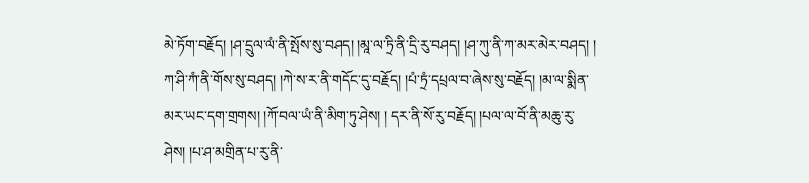མེ་ཏོག་བརྗོད། །ཤ་དྲུལ་ལཾ་ནི་སྤོས་སུ་བཤད། །མཱ་ལ་ཏྲི་ནི་དྲི་རུ་བཤད། །ཤ་ཀུ་ནི་ཀ་མར་མེར་བཤད། ། ཀ་ཤི་ཀཾ་ནི་གོས་སུ་བཤད། །ཀེ་ས་ར་ནི་གདོང་དུ་བརྗོད། །པཾ་ཏྲཾ་དཔྲལ་བ་ཞེས་སུ་བརྗོད། །མ་ལ་སྨིན་མར་ཡང་དག་གྲགས། །ཀོ་བལ་ཡཾ་ནི་མིག་ཏུ་ཤེས། ། དར་ནི་སོ་རུ་བརྗོད། །པལ་ལ་བོ་ནི་མཆུ་རུ་ཤེས། །པ་ཤ་མགྲིན་པ་རུ་ནི་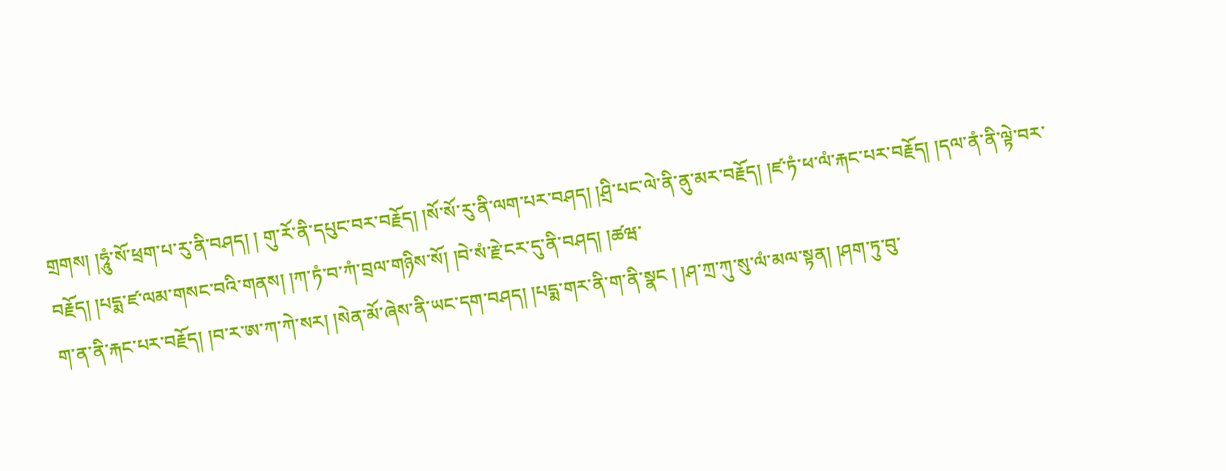གྲགས། །ཧཱུཾ་སོ་ཕྲག་པ་རུ་ནི་བཤད། ། གུ་རོ་ནི་དཔུང་བར་བརྗོད། །སོ་སོ་རུ་ནི་ལག་པར་བཤད། །ཤྲི་པང་ལེ་ནི་ནུ་མར་བརྗོད། །ཛ་ཏཾ་ཕ་ལཾ་རྐང་པར་བརྗོད། །དལ་ནཾ་ནི་ལྟེ་བར་བརྗོད། །པདྨ་ཛ་ལམ་གསང་བའི་གནས། །ཀ་ཏཾ་བ་ཀཾ་བྲལ་གཉིས་སོ། །བེ་སཾ་རྗེ་ངར་དུ་ནི་བཤད། །ཚཝ་
ག་ན་ནི་རྐང་པར་བརྗོད། །བ་ར་ཨ་ཀ་ཀེ་སར། །སེན་མོ་ཞེས་ནི་ཡང་དག་བཤད། །པདྨ་གར་ནི་ག་ནི་སྣང ། །ཤ་ཀྲ་ཀུ་སུ་ལཾ་མལ་སྟན། །ཤག་ཏུ་བུ་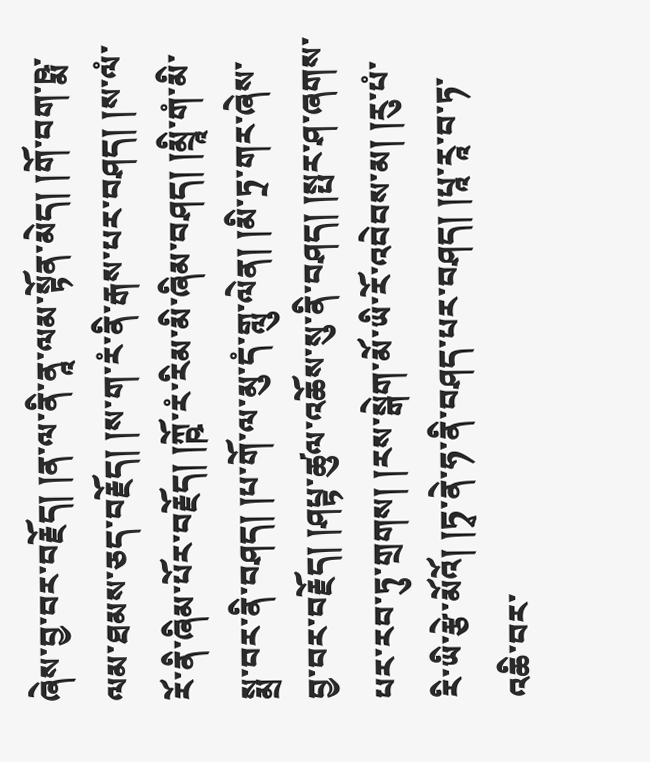ཞེས་བྱ་བར་བརྗོད། །ན་ལ་ནི་ནཱ་ལམ་སྟོན་མེད། །གོ་བག་ཥྨ་ལམ་ཐམས་ཅད་བརྗོད། །ས་ག་རཾ་ནི་རྒས་པར་བཤད། །ས་ལཾ་རོ་ནི་ཞིམ་པོར་བརྗོད། །ཀྵོ་རཾ་རིམ་མི་ཞིམ་བཤད། །མྲཱི་གཾ་མི་སྨྲ་བར་ནི་བཤད། །པ་གོ་ལ་མུ་དཾ་གླུ་ལེན། །མི་ཏྲ་གར་ཞེས་བྱ་བར་བརྗོད། །ཤཔྟ་ཚུལ་འཆོས་སུ་ནི་བཤད། །སྤར་ཤ་ཞགས་པར་རབ་ཏུ་གྲགས། །རས་སྒེག་མོ་ཡི་རོ་འབེབས་མ། །རུ་པཾ་རི་ཡི་རྩེ་མོའོ། །ཏྭ་ནེ་ཧ་ནི་བཤད་པར་བཤད། །པཱ་རཱ་བ་ཏ་འཆི་བར་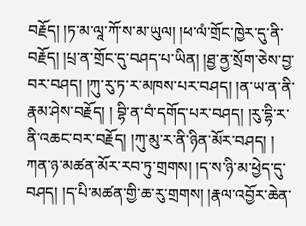བརྗོད། །ཏ་མ་ལཱ་ཀོ་ས་མ་ཡུལ། །ཕ་ལཾ་གྲོང་ཁྱེར་དུ་ནི་བརྗོད། །པྲ་ན་གྲོང་དུ་བཤད་པ་ཡིན། །ཐྱ་ནྱ་སྲོག་ཅེས་བྱ་བར་བཤད། །ཀུ་རུ་ཏ་ར་མཁས་པར་བཤད། །ན་ཡ་ན་ནི་རྣམ་ཤེས་བརྗོད། ། བྷི་ན་བཾ་དགོད་པར་བཤད། །རུ་དྷི་ར་ནི་འཆང་བར་བརྗོད། །ཀུ་མུ་ར་ནི་ཉིན་མོར་བཤད། ། ཀན་ཉ་མཚན་མོར་རབ་ཏུ་གྲགས། །ད་ས་ཉི་མ་ཕྱེད་དུ་བཤད། །ད་པི་མཚན་གྱི་ཆ་རུ་གྲགས། །རྣལ་འབྱོར་ཆེན་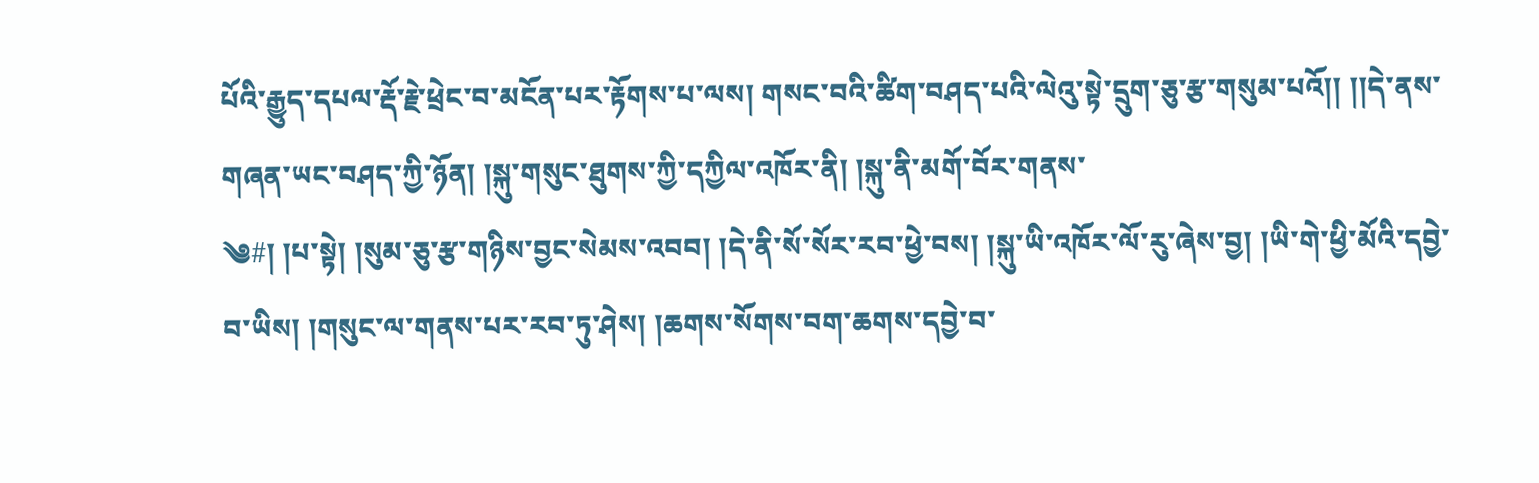པོའི་རྒྱུད་དཔལ་རྡོ་རྗེ་ཕྲེང་བ་མངོན་པར་རྟོགས་པ་ལས། གསང་བའི་ཚིག་བཤད་པའི་ལེའུ་སྟེ་དྲུག་ཅུ་རྩ་གསུམ་པའོ།། །།དེ་ནས་གཞན་ཡང་བཤད་ཀྱི་ཉོན། །སྐུ་གསུང་ཐུགས་ཀྱི་དཀྱིལ་འཁོར་ནི། །སྐུ་ནི་མགོ་བོར་གནས་
༄#། །པ་སྟེ། །སུམ་ཅུ་རྩ་གཉིས་བྱང་སེམས་འབབ། །དེ་ནི་སོ་སོར་རབ་ཕྱེ་བས། །སྐུ་ཡི་འཁོར་ལོ་རུ་ཞེས་བྱ། །ཡི་གེ་ཕྱི་མོའི་དབྱེ་བ་ཡིས། །གསུང་ལ་གནས་པར་རབ་ཏུ་ཤེས། །ཆགས་སོགས་བག་ཆགས་དབྱེ་བ་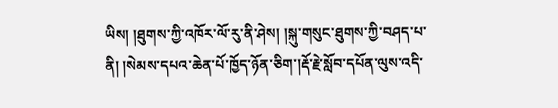ཡིས། །ཐུགས་ཀྱི་འཁོར་ལོ་རུ་ནི་ཤེས། །སྐུ་གསུང་ཐུགས་ཀྱི་བཤད་པ་ནི། །སེམས་དཔའ་ཆེན་པོ་ཁྱོད་ཉོན་ཅིག་།རྡོ་རྗེ་སློབ་དཔོན་ལུས་འདི་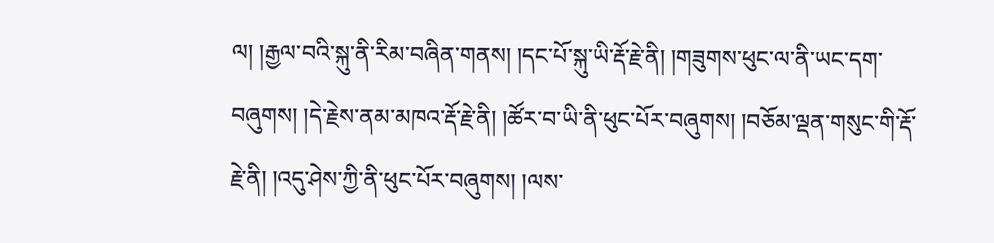ལ། །རྒྱལ་བའི་སྐུ་ནི་རིམ་བཞིན་གནས། །དང་པོ་སྐུ་ཡི་རྡོ་རྗེ་ནི། །གཟུགས་ཕུང་ལ་ནི་ཡང་དག་བཞུགས། །དེ་རྗེས་ནམ་མཁའ་རྡོ་རྗེ་ནི། །ཚོར་བ་ཡི་ནི་ཕུང་པོར་བཞུགས། །བཅོམ་ལྡན་གསུང་གི་རྡོ་རྗེ་ནི། །འདུ་ཤེས་ཀྱི་ནི་ཕུང་པོར་བཞུགས། །ལས་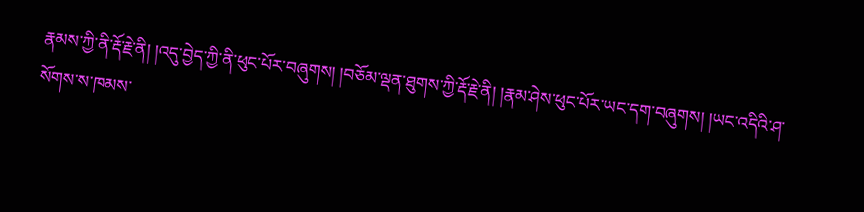རྣམས་ཀྱི་ནི་རྡོ་རྗེ་ནི། །འདུ་བྱེད་ཀྱི་ནི་ཕུང་པོར་བཞུགས། །བཅོམ་ལྡན་ཐུགས་ཀྱི་རྡོ་རྗེ་ནི། །རྣམ་ཤེས་ཕུང་པོར་ཡང་དག་བཞུགས། །ཡང་འདིའི་ཤ་སོགས་ས་ཁམས་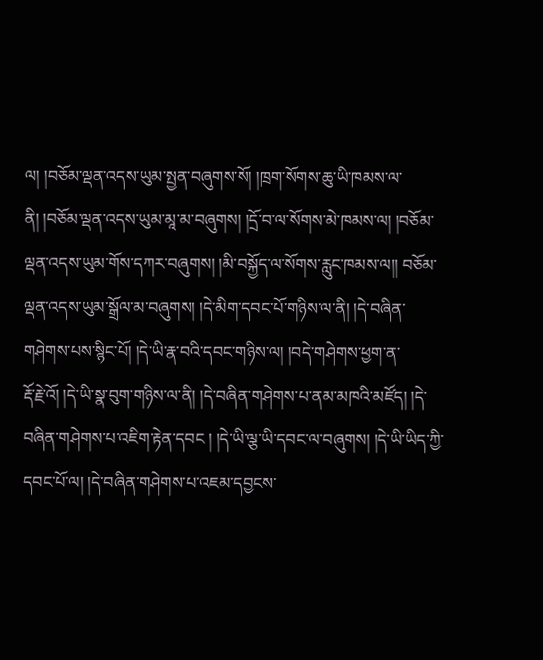ལ། །བཅོམ་ལྡན་འདས་ཡུམ་སྤྱན་བཞུགས་སོ། །ཁྲག་སོགས་ཆུ་ཡི་ཁམས་ལ་ནི། །བཅོམ་ལྡན་འདས་ཡུམ་མཱ་མ་བཞུགས། །དྲོ་བ་ལ་སོགས་མེ་ཁམས་ལ། །བཅོམ་ལྡན་འདས་ཡུམ་གོས་དཀར་བཞུགས། །མི་བསྐྱོད་ལ་སོགས་རླུང་ཁམས་ལ།། བཅོམ་ལྡན་འདས་ཡུམ་སྒྲོལ་མ་བཞུགས། །དེ་མིག་དབང་པོ་གཉིས་ལ་ནི། །དེ་བཞིན་གཤེགས་པས་སྙིང་པོ། །དེ་ཡི་རྣ་བའི་དབང་གཉིས་ལ། །བདེ་གཤེགས་ཕྱག་ན་
རྡོ་རྗེ་འོ། །དེ་ཡི་སྣ་བུག་གཉིས་ལ་ནི། །དེ་བཞིན་གཤེགས་པ་ནམ་མཁའི་མཛོད། །དེ་བཞིན་གཤེགས་པ་འཇིག་རྟེན་དབང ། །དེ་ཡི་ལྕ་ཡི་དབང་ལ་བཞུགས། །དེ་ཡི་ཡིད་ཀྱི་དབང་པོ་ལ། །དེ་བཞིན་གཤེགས་པ་འཇམ་དབྱངས་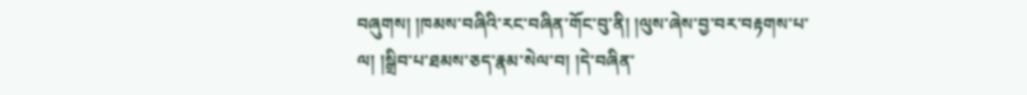བཞུགས། །ཁམས་བཞིའི་རང་བཞིན་གོང་བུ་ནི། །ལུས་ཞེས་བྱ་བར་བརྟགས་པ་ལ། །སྒྲིབ་པ་ཐམས་ཅད་རྣམ་སེལ་བ། །དེ་བཞིན་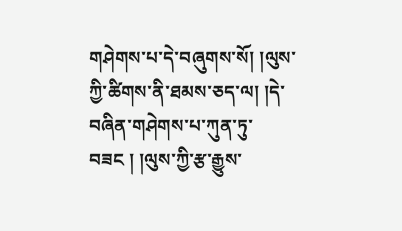གཤེགས་པ་དེ་བཞུགས་སོ། །ལུས་ཀྱི་ཚིགས་ནི་ཐམས་ཅད་ལ། །དེ་བཞིན་གཤེགས་པ་ཀུན་ཏུ་བཟང ། །ལུས་ཀྱི་རྩ་རྒྱུས་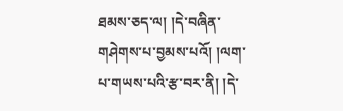ཐམས་ཅད་ལ། །དེ་བཞིན་གཤེགས་པ་བྱམས་པའོ། །ལག་པ་གཡས་པའི་རྩ་བར་ནི། །དེ་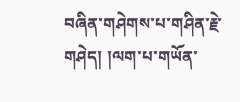བཞིན་གཤེགས་པ་གཤིན་རྗེ་གཤེད། །ལག་པ་གཡོན་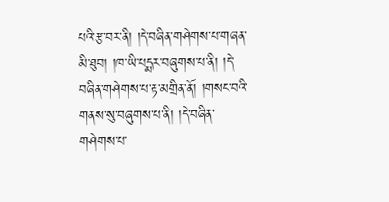པའི་རྩ་བར་ནི། །དེ་བཞིན་གཤེགས་པ་གཞན་མི་ཐུབ། །ཁ་ཡི་པདྨར་བཞུགས་པ་ནི། །དེ་བཞིན་གཤེགས་པ་རྟ་མགྲིན་ནོ། །གསང་བའི་གནས་སུ་བཞུགས་པ་ནི། །དེ་བཞིན་གཤེགས་པ་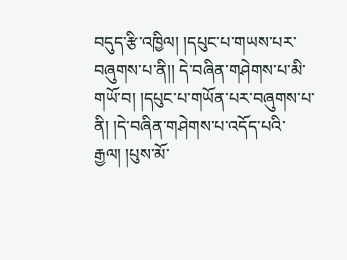བདུད་རྩི་འཁྱིལ། །དཔུང་པ་གཡས་པར་བཞུགས་པ་ནི།། དེ་བཞིན་གཤེགས་པ་མི་གཡོ་བ། །དཔུང་པ་གཡོན་པར་བཞུགས་པ་ནི། །དེ་བཞིན་གཤེགས་པ་འདོད་པའི་རྒྱལ། །པུས་མོ་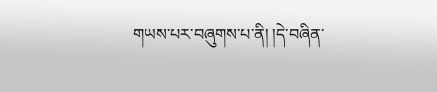གཡས་པར་བཞུགས་པ་ནི། །དེ་བཞིན་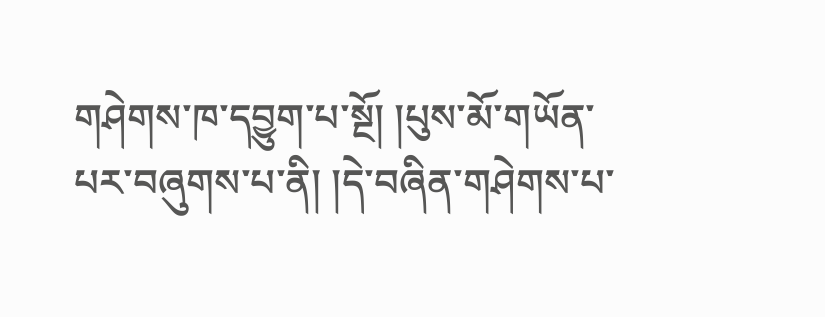གཤེགས་ཁ་དབྱུག་པ་སྔོ། །པུས་མོ་གཡོན་པར་བཞུགས་པ་ནི། །དེ་བཞིན་གཤེགས་པ་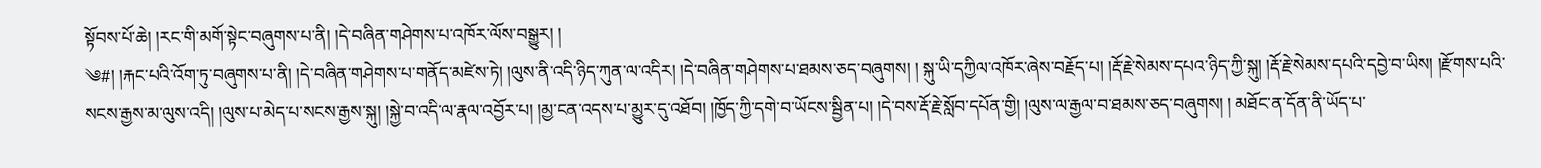སྟོབས་པོ་ཆེ། །རང་གི་མགོ་སྟེང་བཞུགས་པ་ནི། །དེ་བཞིན་གཤེགས་པ་འཁོར་ལོས་བསྒྱུར། །
༄#། །རྐང་པའི་འོག་ཏུ་བཞུགས་པ་ནི། །དེ་བཞིན་གཤེགས་པ་གནོད་མཛེས་ཏེ། །ལུས་ནི་འདི་ཉིད་ཀུན་ལ་འདིར། །དེ་བཞིན་གཤེགས་པ་ཐམས་ཅད་བཞུགས། ། སྐུ་ཡི་དཀྱིལ་འཁོར་ཞེས་བརྗོད་པ། །རྡོ་རྗེ་སེམས་དཔའ་ཉིད་ཀྱི་སྐུ། །རྡོ་རྗེ་སེམས་དཔའི་དབྱེ་བ་ཡིས། །རྫོགས་པའི་སངས་རྒྱས་མ་ལུས་འདི། །ལུས་པ་མེད་པ་སངས་རྒྱས་སྐུ། །སྐྱེ་བ་འདི་ལ་རྣལ་འབྱོར་པ། །མྱ་ངན་འདས་པ་མྱུར་དུ་འཐོབ། །ཁྱོད་ཀྱི་དགེ་བ་ཡོངས་སྦྱིན་པ། །དེ་བས་རྡོ་རྗེ་སློབ་དཔོན་གྱི། །ལུས་ལ་རྒྱལ་བ་ཐམས་ཅད་བཞུགས། ། མཐོང་ན་དོན་ནི་ཡོད་པ་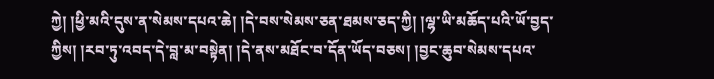ཀྱེ། །ཕྱི་མའི་དུས་ན་སེམས་དཔའ་ཆེ། །དེ་བས་སེམས་ཅན་ཐམས་ཅད་ཀྱི། །ལྷ་ཡི་མཆོད་པའི་ཡོ་བྱད་ཀྱིས། །རབ་ཏུ་འབད་དེ་བླ་མ་བསྟེན། །དེ་ནས་མཐོང་བ་དོན་ཡོད་བཅས། །བྱང་ཆུབ་སེམས་དཔའ་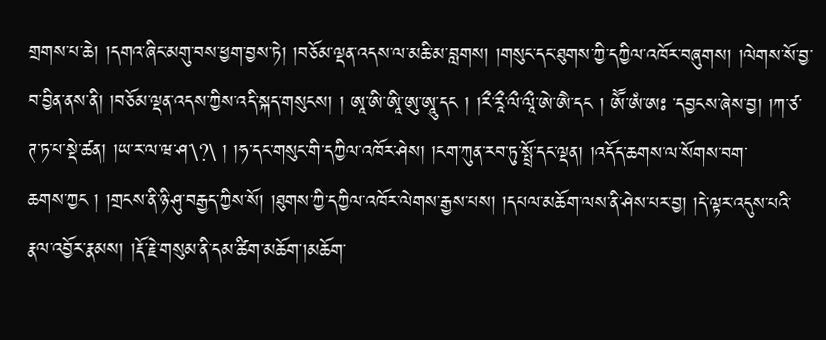གྲགས་པ་ཆེ། །དགའ་ཞིང་མགུ་བས་ཕྱག་བྱས་ཏེ། །བཅོམ་ལྡན་འདས་ལ་མཆི་མ་བླགས། །གསུང་དང་ཐུགས་ཀྱི་དཀྱིལ་འཁོར་བཞུགས། །ལེགས་སོ་བྱ་བ་བྱིན་ནས་ནི། །བཅོམ་ལྡན་འདས་ཀྱིས་འདི་སྐད་གསུངས། ། ཨཱ་ཨི་ཨཱི་ཨུ་ཨཱུ་དང ། །རྀ་རཱྀ་ལྀ་ལཱྀ་ཨེ་ཨཻ་དང ། ཨཽ་ཨཾ་ཨཿ ་དབྱངས་ཞེས་བྱ། །ཀ་ཙ་ཊ་ཏ་པ་སྡེ་ཚན། །ཡ་ར་ལ་ཝ་ཤ་\?\ ། །ཧ་དང་གསུང་གི་དཀྱིལ་འཁོར་ཤེས། །ངག་ཀུན་རབ་ཏུ་སྤྲོ་དང་ལྡན། །འདོད་ཆགས་ལ་སོགས་བག་
ཆགས་ཀྱང ། །གྲངས་ནི་ཉི་ཤུ་བརྒྱད་ཀྱིས་སོ། །ཐུགས་ཀྱི་དཀྱིལ་འཁོར་ལེགས་རྒྱས་པས། །དཔལ་མཆོག་ལས་ནི་ཤེས་པར་བྱ། །དེ་ལྟར་འདུས་པའི་རྣལ་འབྱོར་རྣམས། །རྡོ་རྗེ་གསུམ་ནི་དམ་ཚིག་མཆོག་།མཆོག་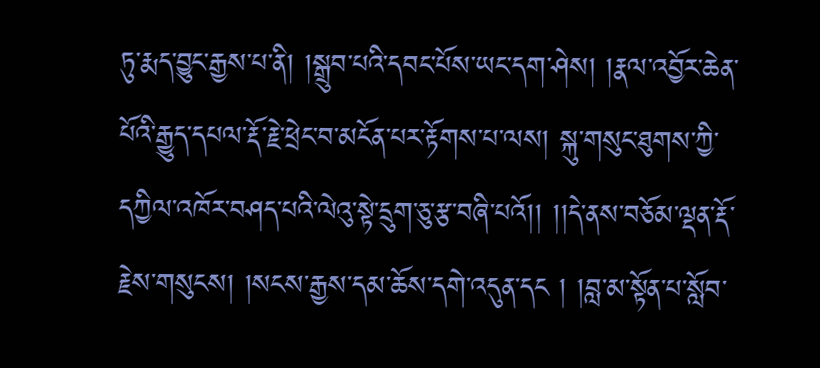ཏུ་རྨད་བྱུང་རྒྱས་པ་ནི། །སྒྲུབ་པའི་དབང་པོས་ཡང་དག་ཤེས། །རྣལ་འབྱོར་ཆེན་པོའི་རྒྱུད་དཔལ་རྡོ་རྗེ་ཕྲེང་བ་མངོན་པར་རྟོགས་པ་ལས། སྐུ་གསུང་ཐུགས་ཀྱི་དཀྱིལ་འཁོར་བཤད་པའི་ལེའུ་སྟེ་དྲུག་ཅུ་རྩ་བཞི་པའོ།། །།དེ་ནས་བཅོམ་ལྡན་རྡོ་རྗེས་གསུངས། །སངས་རྒྱས་དམ་ཆོས་དགེ་འདུན་དང ། །བླ་མ་སྟོན་པ་སློབ་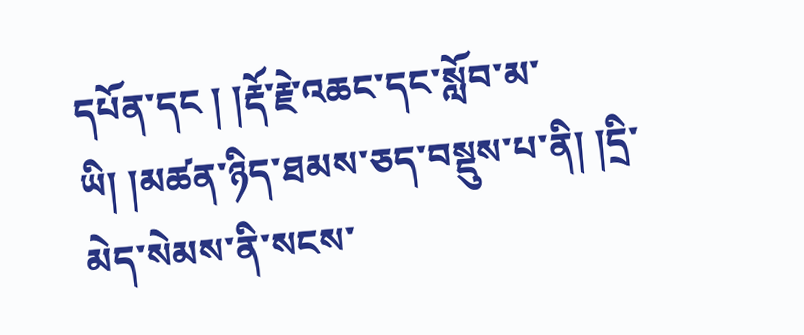དཔོན་དང ། །རྡོ་རྗེ་འཆང་དང་སློབ་མ་ཡི། །མཚན་ཉིད་ཐམས་ཅད་བསྡུས་པ་ནི། །དྲི་མེད་སེམས་ནི་སངས་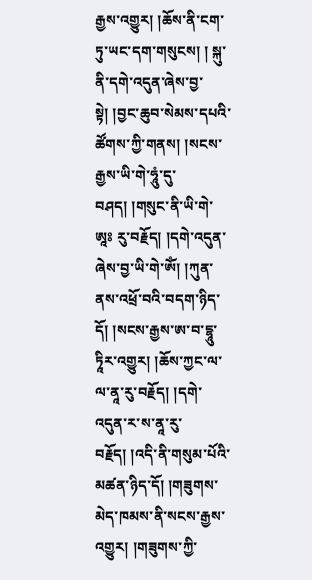རྒྱས་འགྱུར། །ཆོས་ནི་ངག་ཏུ་ཡང་དག་གསུངས། ། སྐུ་ནི་དགེ་འདུན་ཞེས་བྱ་སྟེ། །བྱང་ཆུབ་སེམས་དཔའི་ཚོགས་ཀྱི་གནས། །སངས་རྒྱས་ཡི་གེ་ཧཱུཾ་དུ་བཤད། །གསུང་ནི་ཡི་གེ་ཨཱཿ རུ་བརྗོད། །དགེ་འདུན་ཞེས་བྱ་ཡི་གེ་ཨོཾ། །ཀུན་ནས་འཕྲོ་བའི་བདག་ཉིད་དོ། །སངས་རྒྱས་ཨ་བ་དྷཱུ་ཏཱིར་འགྱུར། །ཆོས་ཀྱང་ལ་ལ་ནཱ་རུ་བརྗོད། །དགེ་འདུན་ར་ས་ནཱ་རུ་བརྗོད། །འདི་ནི་གསུམ་པོའི་མཚན་ཉིད་དོ། །གཟུགས་མེད་ཁམས་ནི་སངས་རྒྱས་འགྱུར། །གཟུགས་ཀྱི་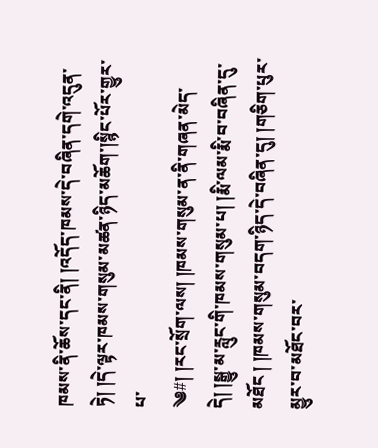ཁམས་ནི་ཆོས་དང་ནི། །འདོད་ཁམས་དེ་བཞིན་དགེ་འདུན་ཏེ། །དེ་ལྟར་ཁམས་གསུམ་མཚན་ཉིད་མཆོག་།སྙིང་པོར་གྱུར་པ་
༄#། །རང་སྲོག་ལས། །ཁམས་གསུམ་ན་ནི་གཞན་མེད་དེ། །སྒྱུ་མ་རླུང་གི་ཁམས་གསུམ་པ། །རྨི་ལམ་རྨི་བ་བཞིན་དུ་མཐོང ། །ཁམས་གསུམ་བདག་ཉིད་དེ་བཞིན་དུ། །གཅིག་པུར་མྱུར་བ་མཐོང་བར་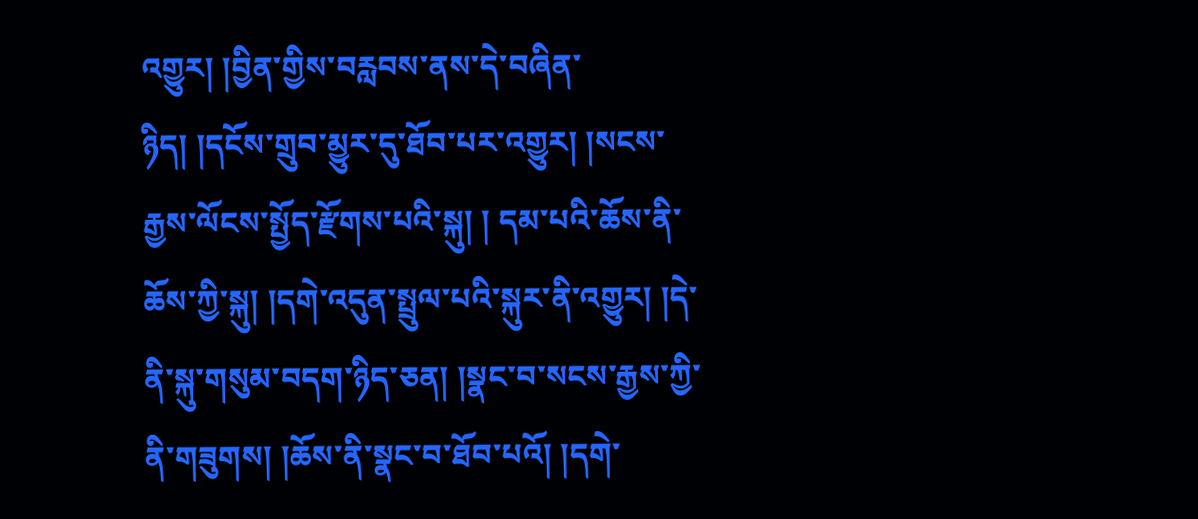འགྱུར། །བྱིན་གྱིས་བརླབས་ནས་དེ་བཞིན་ཉིད། །དངོས་གྲུབ་མྱུར་དུ་ཐོབ་པར་འགྱུར། །སངས་རྒྱས་ལོངས་སྤྱོད་རྫོགས་པའི་སྐུ། ། དམ་པའི་ཆོས་ནི་ཆོས་ཀྱི་སྐུ། །དགེ་འདུན་སྤྲུལ་པའི་སྐུར་ནི་འགྱུར། །དེ་ནི་སྐུ་གསུམ་བདག་ཉིད་ཅན། །སྣང་བ་སངས་རྒྱས་ཀྱི་ནི་གཟུགས། །ཆོས་ནི་སྣང་བ་ཐོབ་པའོ། །དགེ་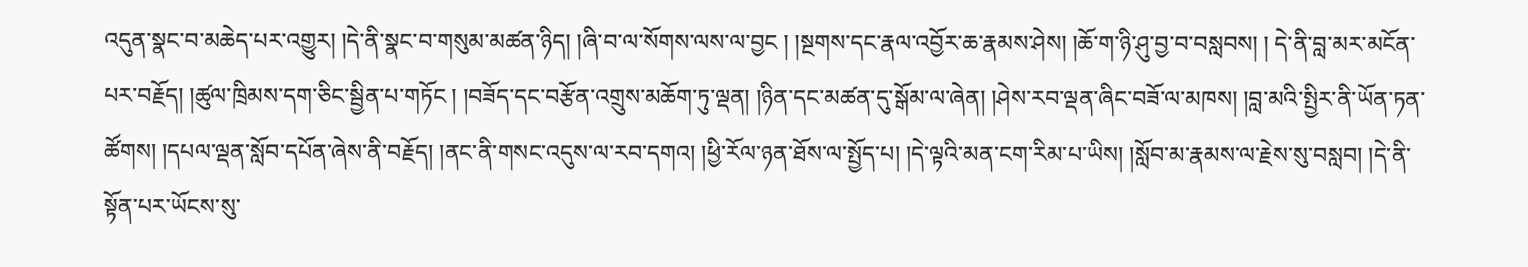འདུན་སྣང་བ་མཆེད་པར་འགྱུར། །དེ་ནི་སྣང་བ་གསུམ་མཚན་ཉིད། །ཞི་བ་ལ་སོགས་ལས་ལ་བྱང ། །སྔགས་དང་རྣལ་འབྱོར་ཆ་རྣམས་ཤེས། །ཆོ་ག་ཉི་ཤུ་བྱ་བ་བསླབས། ། དེ་ནི་བླ་མར་མངོན་པར་བརྗོད། །ཚུལ་ཁྲིམས་དག་ཅིང་སྦྱིན་པ་གཏོང ། །བཟོད་དང་བརྩོན་འགྲུས་མཆོག་ཏུ་ལྡན། །ཉིན་དང་མཚན་དུ་སྒོམ་ལ་ཞེན། །ཤེས་རབ་ལྡན་ཞིང་བཟོ་ལ་མཁས། །བླ་མའི་སྤྱིར་ནི་ཡོན་ཏན་ཚོགས། །དཔལ་ལྡན་སློབ་དཔོན་ཞེས་ནི་བརྗོད། །ནང་ནི་གསང་འདུས་ལ་རབ་དགའ། །ཕྱི་རོལ་ཉན་ཐོས་ལ་སྤྱོད་པ། །དེ་ལྟའི་མན་ངག་རིམ་པ་ཡིས། །སློབ་མ་རྣམས་ལ་རྗེས་སུ་བསླབ། །དེ་ནི་སྟོན་པར་ཡོངས་སུ་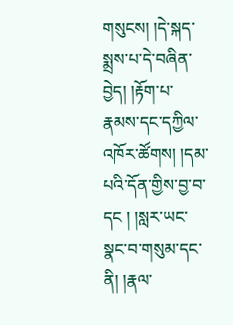གསུངས། །དེ་སྐད་སྨྲས་པ་དེ་བཞིན་བྱེད། །རྟོག་པ་རྣམས་དང་དཀྱིལ་
འཁོར་ཚོགས། །དམ་པའི་དོན་གྱིས་བྱ་བ་དང ། །སླར་ཡང་སྣང་བ་གསུམ་དང་ནི། །རྣལ་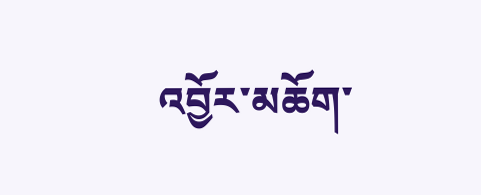འབྱོར་མཆོག་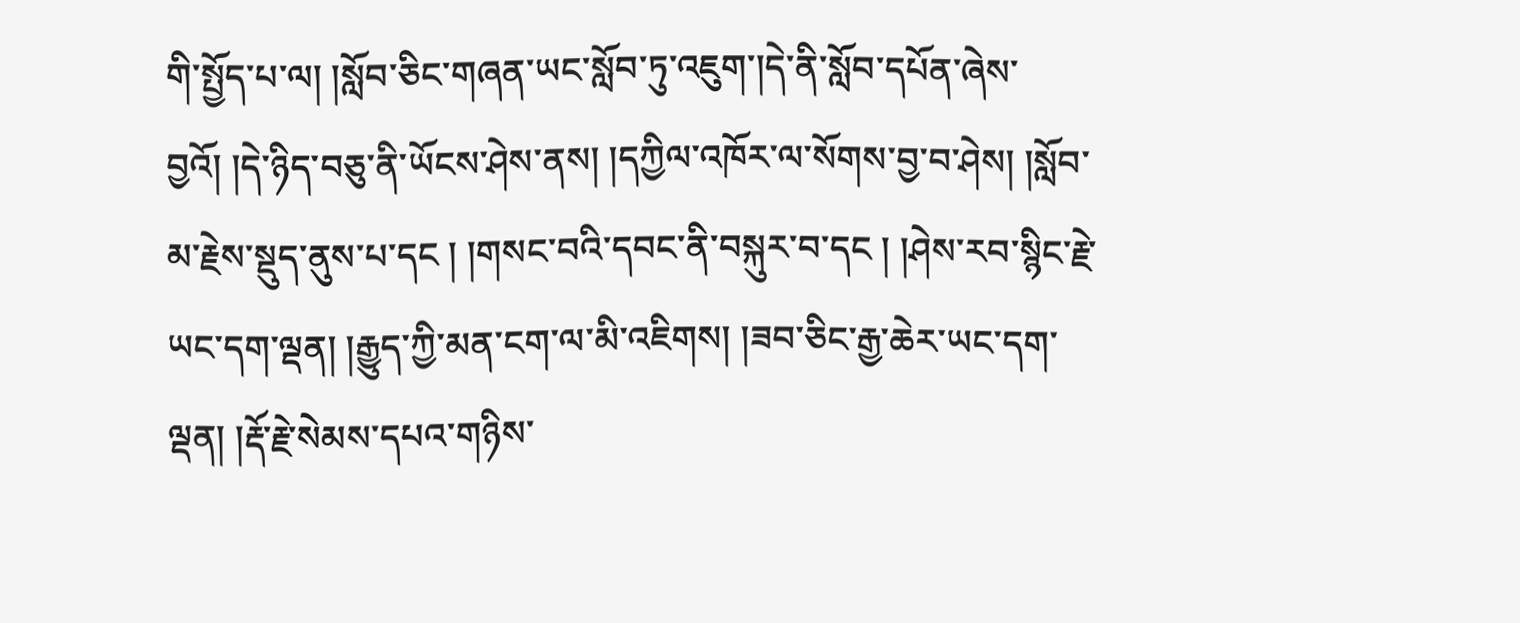གི་སྤྱོད་པ་ལ། །སློབ་ཅིང་གཞན་ཡང་སློབ་ཏུ་འཇུག་།དེ་ནི་སློབ་དཔོན་ཞེས་བྱའོ། །དེ་ཉིད་བཅུ་ནི་ཡོངས་ཤེས་ནས། །དཀྱིལ་འཁོར་ལ་སོགས་བྱ་བ་ཤེས། །སློབ་མ་རྗེས་སྡུད་ནུས་པ་དང ། །གསང་བའི་དབང་ནི་བསྐུར་བ་དང ། །ཤེས་རབ་སྙིང་རྗེ་ཡང་དག་ལྡན། །རྒྱུད་ཀྱི་མན་ངག་ལ་མི་འཇིགས། །ཟབ་ཅིང་རྒྱ་ཆེར་ཡང་དག་ལྡན། །རྡོ་རྗེ་སེམས་དཔའ་གཉིས་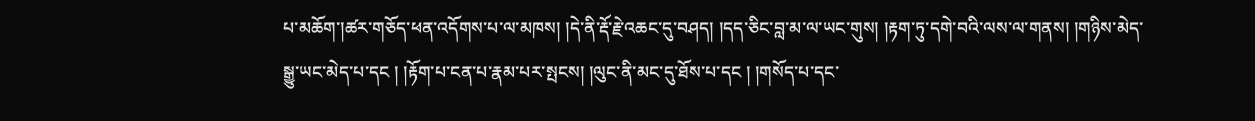པ་མཆོག་།ཚར་གཅོད་ཕན་འདོགས་པ་ལ་མཁས། །དེ་ནི་རྡོ་རྗེ་འཆང་དུ་བཤད། །དད་ཅིང་བླ་མ་ལ་ཡང་གུས། །རྟག་ཏུ་དགེ་བའི་ལས་ལ་གནས། །གཉིས་མེད་སྒྱུ་ཡང་མེད་པ་དང ། །རྟོག་པ་ངན་པ་རྣམ་པར་སྤངས། །ལུང་ནི་མང་དུ་ཐོས་པ་དང ། །གསོད་པ་དང་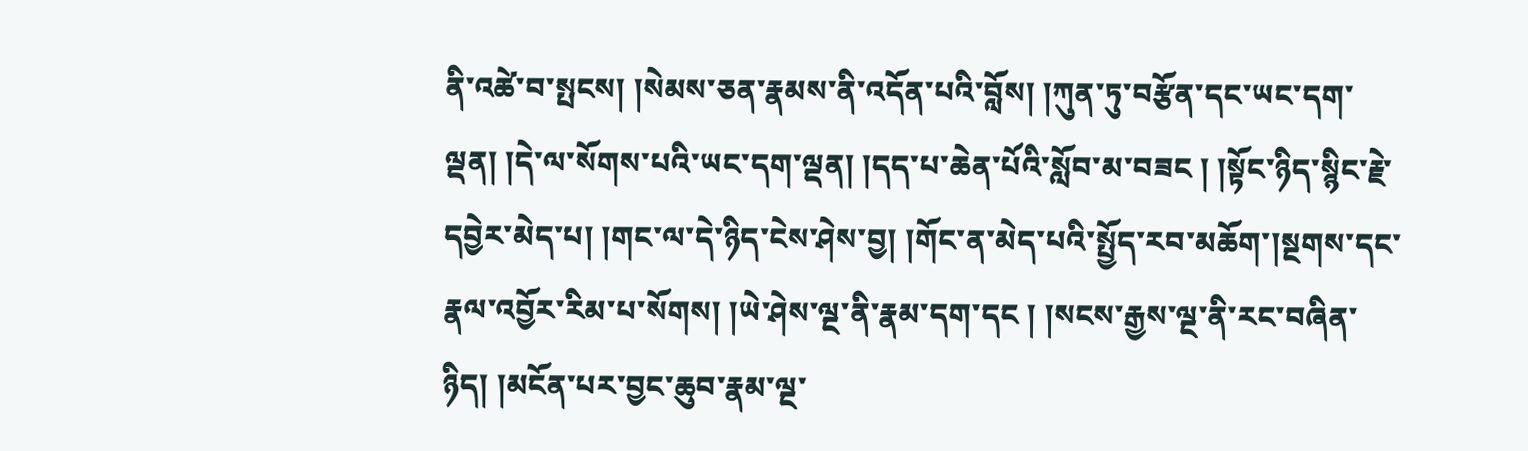ནི་འཚེ་བ་སྤངས། །སེམས་ཅན་རྣམས་ནི་འདོན་པའི་བློས། །ཀུན་ཏུ་བརྩོན་དང་ཡང་དག་ལྡན། །དེ་ལ་སོགས་པའི་ཡང་དག་ལྡན། །དད་པ་ཆེན་པོའི་སློབ་མ་བཟང ། །སྟོང་ཉིད་སྙིང་རྗེ་དབྱེར་མེད་པ། །གང་ལ་དེ་ཉིད་ངེས་ཤེས་བྱ། །གོང་ན་མེད་པའི་སྤྱོད་རབ་མཆོག་།སྔགས་དང་རྣལ་འབྱོར་རིམ་པ་སོགས། །ཡེ་ཤེས་ལྔ་ནི་རྣམ་དག་དང ། །སངས་རྒྱས་ལྔ་ནི་རང་བཞིན་ཉིད། །མངོན་པར་བྱང་ཆུབ་རྣམ་ལྔ་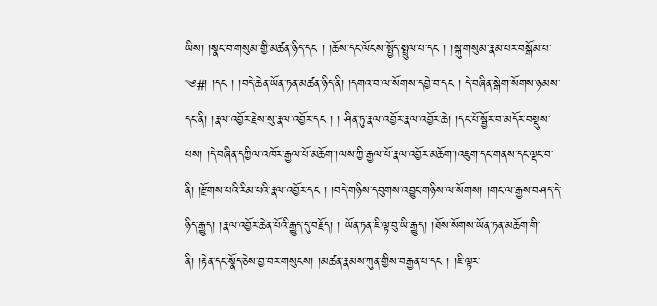ཡིས། །སྣང་བ་གསུམ་གྱི་མཚན་ཉིད་དང ། །ཆོས་དང་ལོངས་སྤྱོད་སྤྲུལ་པ་དང ། །སྐུ་གསུམ་རྣམ་པར་བསྒོམ་པ་
༄#། །དང ། །བདེ་ཆེན་ཡོན་ཏན་མཚན་ཉིད་ནི། །དགའ་བ་ལ་སོགས་དབྱེ་བ་དང ། དེ་བཞིན་སྒེག་སོགས་ཉམས་དང་ནི། །རྣལ་འབྱོར་རྗེས་སུ་རྣལ་འབྱོར་དང ། ། ཤིན་ཏུ་རྣལ་འབྱོར་རྣལ་འབྱོར་ཆེ། །དང་པོ་སྦྱོར་བ་མདོར་བསྡུས་པས། །དེ་བཞིན་དཀྱིལ་འཁོར་རྒྱལ་པོ་མཆོག་།ལས་ཀྱི་རྒྱལ་པོ་རྣལ་འབྱོར་མཆོག་།འཇུག་དང་གནས་དང་ལྡང་བ་ནི། །རྫོགས་པའི་རིམ་པའི་རྣལ་འབྱོར་དང ། །བདེ་གཉིས་དབུགས་འབྱུང་གཉིས་ལ་སོགས། །གང་ལ་རྒྱས་བཤད་དེ་ཉིད་རྒྱུད། །རྣལ་འབྱོར་ཆེན་པོའི་རྒྱུད་དུ་བརྗོད། ། ཡོན་ཏན་ཇི་ལྟ་བུ་ཡི་རྒྱུད། །ཐོས་སོགས་ཡོན་ཏན་མཆོག་གི་ནི། །རྟེན་དང་སྣོད་ཅེས་བྱ་བར་གསུངས། །མཚན་རྣམས་ཀུན་གྱིས་བརྒྱན་པ་དང ། །ཇི་ལྟར་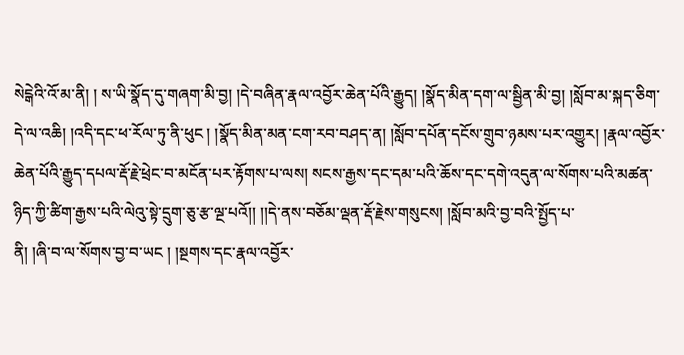སེངྒེའི་འོ་མ་ནི། ། ས་ཡི་སྣོད་དུ་གཞག་མི་བྱ། །དེ་བཞིན་རྣལ་འབྱོར་ཆེན་པོའི་རྒྱུད། །སྣོད་མིན་དག་ལ་སྦྱིན་མི་བྱ། །སློབ་མ་སྐད་ཅིག་དེ་ལ་འཆི། །འདི་དང་ཕ་རོལ་ཏུ་ནི་ཕུང ། །སྣོད་མིན་མན་ངག་རབ་བཤད་ན། །སློབ་དཔོན་དངོས་གྲུབ་ཉམས་པར་འགྱུར། །རྣལ་འབྱོར་ཆེན་པོའི་རྒྱུད་དཔལ་རྡོ་རྗེ་ཕྲེང་བ་མངོན་པར་རྟོགས་པ་ལས། སངས་རྒྱས་དང་དམ་པའི་ཆོས་དང་དགེ་འདུན་ལ་སོགས་པའི་མཚན་ཉིད་ཀྱི་ཚིག་རྒྱས་པའི་ལེའུ་སྟེ་དྲུག་ཅུ་རྩ་ལྔ་པའོ།། །།དེ་ནས་བཅོམ་ལྡན་རྡོ་རྗེས་གསུངས། །སློབ་མའི་བྱ་བའི་སྤྱོད་པ་
ནི། །ཞི་བ་ལ་སོགས་བྱ་བ་ཡང ། །སྔགས་དང་རྣལ་འབྱོར་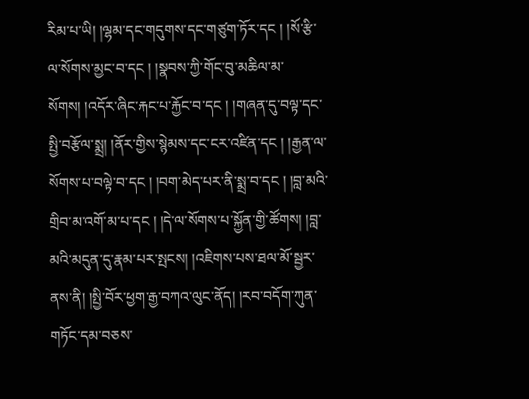རིམ་པ་ཡི། །ལྷམ་དང་གདུགས་དང་གཙུག་ཏོར་དང ། །སོ་རྩི་ལ་སོགས་མྱང་བ་དང ། །སྣབས་ཀྱི་གོང་བུ་མཆིལ་མ་སོགས། །འདོར་ཞིང་རྐང་པ་རྐྱོང་བ་དང ། །གཞན་དུ་བལྟ་དང་སྤྱི་བརྩོལ་སྨྲ། །ནོར་གྱིས་སྙེམས་དང་ངར་འཛིན་དང ། །རྒྱན་ལ་སོགས་པ་བལྟེ་བ་དང ། །བག་མེད་པར་ནི་སྨྲ་བ་དང ། །བླ་མའི་གྲིབ་མ་འགོ་མ་པ་དང ། །དེ་ལ་སོགས་པ་སྐྱོན་གྱི་ཚོགས། །བླ་མའི་མདུན་དུ་རྣམ་པར་སྤངས། །འཇིགས་པས་ཐལ་མོ་སྦྱར་ནས་ནི། །སྤྱི་བོར་ཕྱག་རྒྱ་བཀའ་ལུང་ནོད། །རབ་བདོག་ཀུན་གཏོང་དམ་བཅས་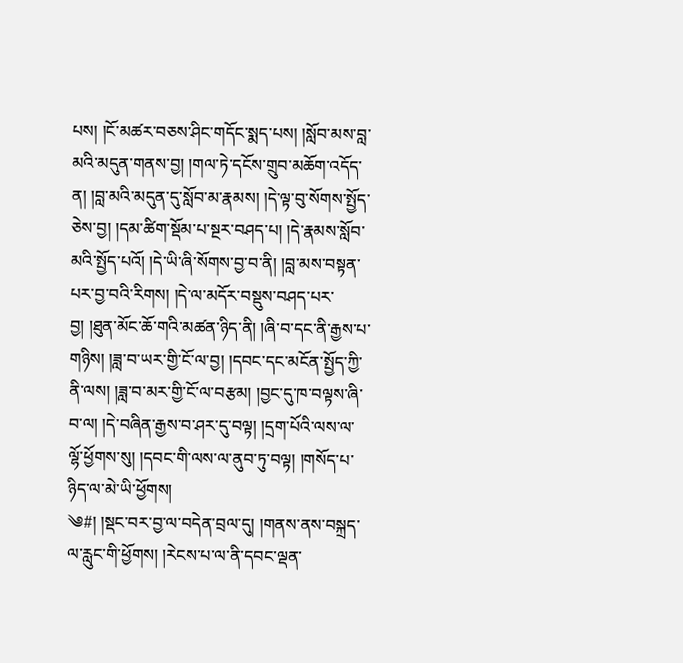པས། །ངོ་མཚར་བཅས་ཤིང་གདོང་སྨད་པས། །སློབ་མས་བླ་མའི་མདུན་གནས་བྱ། །གལ་ཏེ་དངོས་གྲུབ་མཆོག་འདོད་ན། །བླ་མའི་མདུན་དུ་སློབ་མ་རྣམས། །དེ་ལྟ་བུ་སོགས་སྤྱོད་ཅེས་བྱ། །དམ་ཚིག་སྡོམ་པ་སྔར་བཤད་པ། །དེ་རྣམས་སློབ་མའི་སྤྱོད་པའོ། །དེ་ཡི་ཞི་སོགས་བྱ་བ་ནི། །བླ་མས་བསྟན་པར་བྱ་བའི་རིགས། །དེ་ལ་མདོར་བསྡུས་བཤད་པར་བྱ། །ཐུན་མོང་ཆོ་གའི་མཚན་ཉིད་ནི། །ཞི་བ་དང་ནི་རྒྱས་པ་གཉིས། །ཟླ་བ་ཡར་གྱི་ངོ་ལ་བྱ། །དབང་དང་མངོན་སྤྱོད་ཀྱི་ནི་ལས། །ཟླ་བ་མར་གྱི་ངོ་ལ་བརྩམ། །བྱང་དུ་ཁ་བལྟས་ཞི་བ་ལ། །དེ་བཞིན་རྒྱས་བ་ཤར་དུ་བལྟ། །དྲག་པོའི་ལས་ལ་ལྷོ་ཕྱོགས་སུ། །དབང་གི་ལས་ལ་ནུབ་ཏུ་བལྟ། །གསོད་པ་ཉིད་ལ་མེ་ཡི་ཕྱོགས།
༄#། །སྡང་བར་བྱ་ལ་བདེན་བྲལ་དུ། །གནས་ནས་བསྐྲད་ལ་རླུང་གི་ཕྱོགས། །རེངས་པ་ལ་ནི་དབང་ལྡན་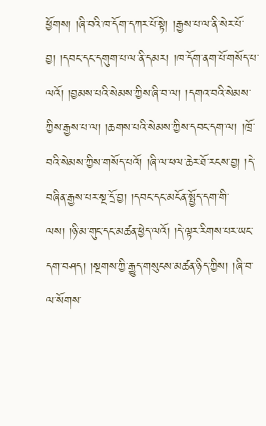ཕྱོགས། །ཞི་བའི་ཁ་དོག་དཀར་པོ་སྟེ། །རྒྱས་པ་ལ་ནི་སེར་པོ་བྱ། །དབང་དང་དགུག་པ་ལ་ནི་དམར། །ཁ་དོག་ནག་པོ་གསོད་པ་ལའོ། །བྱམས་པའི་སེམས་ཀྱིས་ཞི་བ་ལ། །དགའ་བའི་སེམས་ཀྱིས་རྒྱས་པ་ལ། །ཆགས་པའི་སེམས་ཀྱིས་དབང་དག་ལ། །ཁྲོ་བའི་སེམས་ཀྱིས་གསོད་པའོ། །ཞི་ལ་ཕལ་ཆེར་ཐོ་རངས་བྱ། །དེ་བཞིན་རྒྱས་པར་སྔ་དྲོ་བྱ། །དབང་དང་མངོན་སྤྱོད་དག་གི་ལས། །ཉི་མ་གུང་དང་མཚན་ཕྱེད་ལའོ། །དེ་ལྟར་རིགས་པར་ཡང་དག་བཤད། །སྔགས་ཀྱི་རྒྱུད་གསུངས་མཚན་ཉིད་ཀྱིས། །ཞི་བ་ལ་སོགས་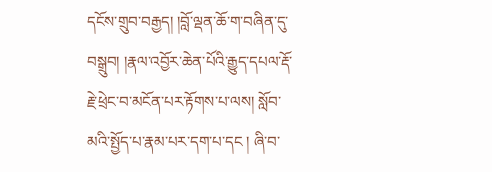དངོས་གྲུབ་བརྒྱད། །བློ་ལྡན་ཆོ་ག་བཞིན་དུ་བསྒྲུབ། །རྣལ་འབྱོར་ཆེན་པོའི་རྒྱུད་དཔལ་རྡོ་རྗེ་ཕྲེང་བ་མངོན་པར་རྟོགས་པ་ལས། སློབ་མའི་སྤྱོད་པ་རྣམ་པར་དག་པ་དང ། ཞི་བ་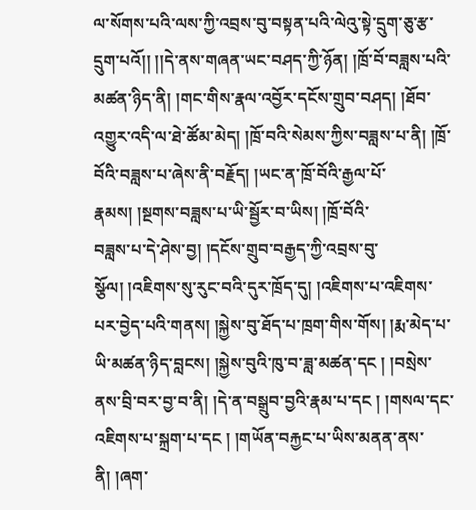ལ་སོགས་པའི་ལས་ཀྱི་འབྲས་བུ་བསྟན་པའི་ལེའུ་སྟེ་དྲུག་ཅུ་རྩ་དྲུག་པའོ།། །།དེ་ནས་གཞན་ཡང་བཤད་ཀྱི་ཉོན། །ཁྲོ་བོ་བཟླས་པའི་མཚན་ཉིད་ནི། །གང་གིས་རྣལ་འབྱོར་དངོས་གྲུབ་བཤད། །ཐོབ་འགྱུར་འདི་ལ་ཐེ་ཚོམ་མེད། །ཁྲོ་བའི་སེམས་ཀྱིས་བཟླས་པ་ནི། །ཁྲོ་བོའི་བཟླས་པ་ཞེས་ནི་བརྗོད། །ཡང་ན་ཁྲོ་བོའི་རྒྱལ་པོ་རྣམས། །སྔགས་བཟླས་པ་ཡི་སྦྱོར་བ་ཡིས། །ཁྲོ་བོའི་
བཟླས་པ་དེ་ཤེས་བྱ། །དངོས་གྲུབ་བརྒྱད་ཀྱི་འབྲས་བུ་སྩོལ། །འཇིགས་སུ་རུང་བའི་དུར་ཁྲོད་དུ། །འཇིགས་པ་འཇིགས་པར་བྱེད་པའི་གནས། །སྐྱེས་བུ་ཐོད་པ་ཁྲག་གིས་གོས། །རྨ་མེད་པ་ཡི་མཚན་ཉིད་བླངས། །སྐྱེས་བུའི་ཁུ་བ་ཟླ་མཚན་དང ། །བསྲེས་ནས་བྲི་བར་བྱ་བ་ནི། །དེ་ན་བསྒྲུབ་བྱའི་རྣམ་པ་དང ། །གསལ་དང་འཇིགས་པ་སྐྲག་པ་དང ། །གཡོན་བརྐྱང་པ་ཡིས་མནན་ནས་ནི། །ཞག་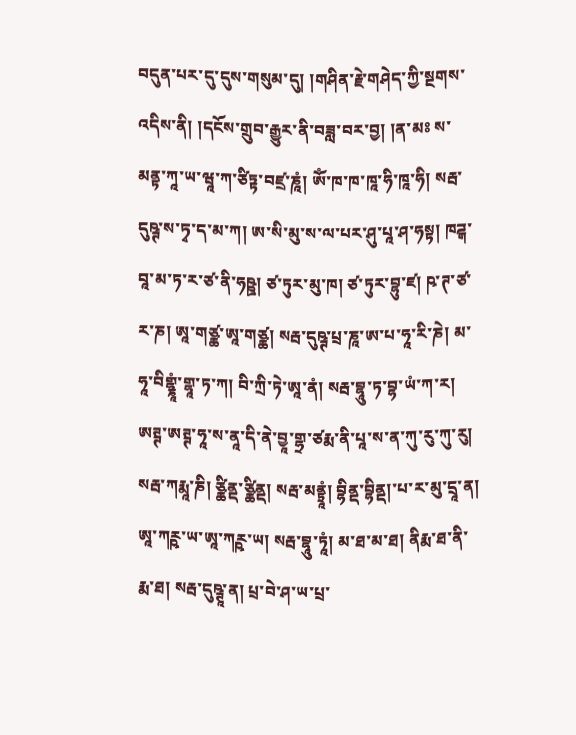བདུན་པར་དུ་དུས་གསུམ་དུ། །གཤིན་རྗེ་གཤེད་ཀྱི་སྔགས་འདིས་ནི། །དངོས་གྲུབ་རྒྱུར་ནི་བཟླ་བར་བྱ། །ན་མཿ ས་མནྟ་ཀཱ་ཡ་ཝཱ་ཀ་ཙིཏྟ་བཛྲ་ཎཱཾ། ཨོཾ་ཁ་ཁ་ཁཱ་ཧི་ཁཱ་ཧི། སརྦ་དུཥྚ་ས་ཏྭ་ད་མ་ཀ། ཨ་སི་མུ་ས་ལ་པར་ཤུ་པཱ་ཤ་ཧསྟ། ཁཌྒ་བཱ་མ་ཏ་ར་ཙ་ནི་ཧཥྛ། ཙ་ཏུར་མུ་ཁ། ཙ་ཏུར་བྷུ་ཛ། ཥ་ཊ་ཙ་ར་ཎ། ཨཱ་གཙྪ་ཨཱ་གཙྪ། སརྦ་དུཥྚ་པྲ་ཎཱ་ཨ་པ་ཧཱ་རི་ཎེ། མ་ཧཱ་བིགྷྣཱཾ་གྷཱ་ཏ་ཀ། བི་ཀྲི་ཏེ་ཨཱ་ནཾ། སརྦ་བྷཱུ་ཏ་བྷ་ཡཾ་ཀ་ར། ཨཊྚ་ཨཊྚ་ཧཱ་ས་ནཱ་དི་ནེ་བྱཱ་གྷྲ་ཙརྨ་ནི་པཱ་ས་ན་ཀུ་རུ་ཀུ་རུ། སརྦ་ཀརྨཱ་ཎི། ཙྪིནྡ་ཙྪིནྡ། སརྦ་མནྟྲཱཾ། བྷིནྡ་བྷིནྡ།་པ་ར་མུ་དྲཱ་ན། ཨཱ་ཀཪྵ་ཡ་ཨཱ་ཀཪྵ་ཡ། སརྦ་བྷཱུ་ཏཱཾ། མ་ཐ་མ་ཐ། ནིརྨ་ཐ་ནི་རྨ་ཐ། སརྦ་དུཥྚཱ་ན། པྲ་བེ་ཤ་ཡ་པྲ་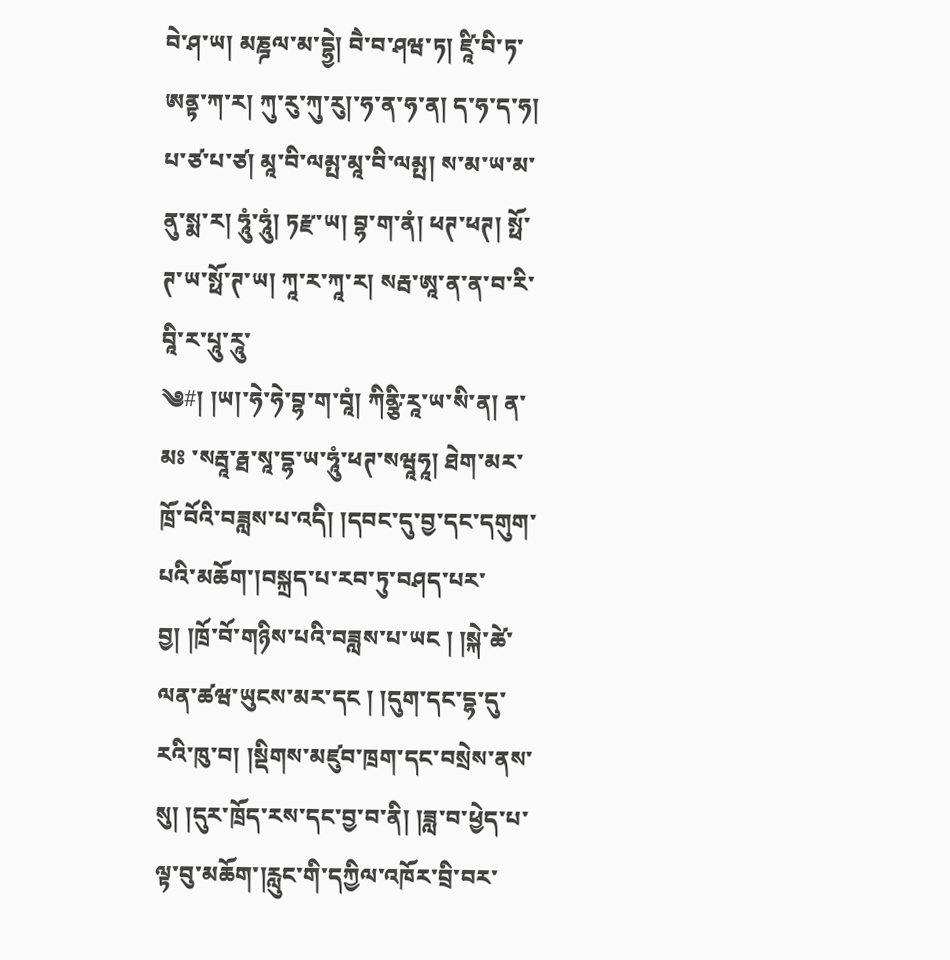བེ་ཤ་ཡ། མཎྜལ་མ་དྷྱེ། བཻ་བ་ཤཝ་ཏ། ཛཱི་བི་ཏ་ཨནྟ་ཀ་ར། ཀུ་རུ་ཀུ་རུ།་ཧ་ན་ཧ་ན། ད་ཧ་ད་ཧ། པ་ཙ་པ་ཙ། མཱ་བི་ལམྤ་མཱ་བི་ལམྤ། ས་མ་ཡ་མ་ནུ་སྨ་ར། ཧཱུཾ་ཧཱུཾ། ཏརྫ་ཡ། བྷ་ག་ནཾ། ཕཊ་ཕཊ། སྥོ་ཊ་ཡ་སྥོ་ཊ་ཡ། ཀཱ་ར་ཀཱ་ར། སརྦ་ཨཱ་ན་ན་བ་རི་བཱི་ར་པཱུ་རཱུ་
༄#། །ཡ།་ཧེ་ཧེ་བྷ་ག་བཱཾ། ཀིནྩི་རཱ་ཡ་སི་ན། ན་མཿ ་སརྦཱ་རྠ་སཱ་དྷ་ཡ་ཧཱུཾ་ཕཊ་སཝཱཧཱ། ཐེག་མར་ཁྲོ་བོའི་བཟླས་པ་འདི། །དབང་དུ་བྱ་དང་དགུག་པའི་མཆོག་།བསྐྲད་པ་རབ་ཏུ་བཤད་པར་བྱ། །ཁྲོ་བོ་གཉིས་པའི་བཟླས་པ་ཡང ། །སྐེ་ཚེ་ལན་ཚཝ་ཡུངས་མར་དང ། །དུག་དང་དྷ་དུ་རའི་ཁུ་བ། །སྡིགས་མཛུབ་ཁྲག་དང་བསྲེས་ནས་སུ། །དུར་ཁྲོད་རས་དང་བྱ་བ་ནི། །ཟླ་བ་ཕྱེད་པ་ལྟ་བུ་མཆོག་།རླུང་གི་དཀྱིལ་འཁོར་བྲི་བར་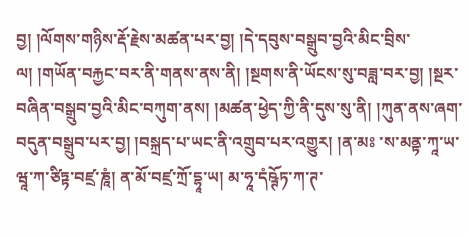བྱ། །ལོགས་གཉིས་རྡོ་རྗེས་མཚན་པར་བྱ། །དེ་དབུས་བསྒྲུབ་བྱའི་མིང་བྲིས་ལ། །གཡོན་བརྐྱང་བར་ནི་གནས་ནས་ནི། །སྔགས་ནི་ཡོངས་སུ་བཟླ་བར་བྱ། །སྔར་བཞིན་བསྒྲུབ་བྱའི་མིང་བཀུག་ནས། །མཚན་ཕྱེད་ཀྱི་ནི་དུས་སུ་ནི། །ཀུན་ནས་ཞག་བདུན་བསྒྲུབ་པར་བྱ། །བསྐྲད་པ་ཡང་ནི་འགྲུབ་པར་འགྱུར། །ན་མཿ ་ས་མནྟ་ཀཱ་ཡ་ཝཱ་ཀ་ཙིཏྟ་བཛྲ་ཎཱཾ། ན་མོ་བཛྲ་ཀྲོ་དྷཱ་ཡ། མ་ཧཱ་དཾཥྚོཏ་ཀ་ཊ་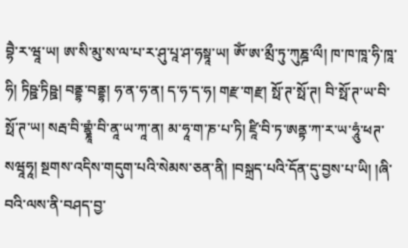བྷཻ་ར་ཝཱ་ཡ། ཨ་སི་མུ་ས་ལ་པ་ར་ཤུ་པཱ་ཤ་ཧསྟཱ་ཡ། ཨོཾ་ཨ་མྲྀ་ཏུ་ཀུཎྜ་ལྀ། ཁ་ཁ་ཁཱ་ཧི་ཁཱ་ཧི། ཏིཥྛ་ཏིཥྛ། བནྡྷ་བནྡྷ། ཧ་ན་ཧ་ན། ད་ཧ་ད་ཧ། གརྫ་གརྫ། སྥོ་ཊ་སྥོ་ཊ། བི་སྥོ་ཊ་ཡ་བི་སྥོ་ཊ་ཡ། སརྦ་བི་གྷྣཱཾ་བི་ནཱ་ཡ་ཀཱ་ན། མ་ཧཱ་ག་ཎ་པ་ཏི། ཛཱི་བི་ཏ་ཨནྟ་ཀ་ར་ཡ་ཧཱུཾ་ཕཊ་སཝཱཧཱ། སྔགས་འདིས་གདུག་པའི་སེམས་ཅན་ནི། །བསྐྲད་པའི་དོན་དུ་བྱས་པ་ཡི། །ཞི་བའི་ལས་ནི་བཤད་བྱ་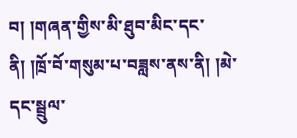བ། །གཞན་གྱིས་མི་ཐུབ་མིང་དང་
ནི། །ཁྲོ་བོ་གསུམ་པ་བཟླས་ནས་ནི། །མེ་དང་སྦྲུལ་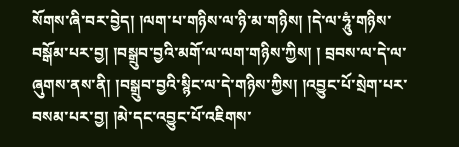སོགས་ཞི་བར་བྱེད། །ལག་པ་གཉིས་ལ་ཉི་མ་གཉིས། །དེ་ལ་ཧཱུཾ་གཉིས་བསྒོམ་པར་བྱ། །བསྒྲུབ་བྱའི་མགོ་ལ་ལག་གཉིས་ཀྱིས། ། བྲབས་ལ་དེ་ལ་ཞུགས་ནས་ནི། །བསྒྲུབ་བྱའི་སྙིང་ལ་དེ་གཉིས་ཀྱིས། །འབྱུང་པོ་སྲེག་པར་བསམ་པར་བྱ། །མེ་དང་འབྱུང་པོ་འཇིགས་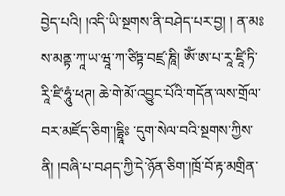བྱེད་པའི། །འདི་ཡི་སྔགས་ནི་བཤེད་པར་བྱ། ། ན་མཿ ས་མནྟ་ཀཱ་ཡ་ཝཱ་ཀ་ཙིཏྟ་བཛྲ་ཎཱི། ཨོཾ་ཨ་པ་རཱ་ཛཱི་ཏི་རཱི་ཛི་ཧཱུཾ་ཕཊ། ཆེ་གེ་མོ་འབྱུང་པོའི་གདོན་ལས་གྲོལ་བར་མཛོད་ཅིག་།དྷྲཱིཿ ་དུག་སེལ་བའི་སྔགས་ཀྱིས་ནི། །བཞི་པ་བཤད་ཀྱི་དེ་ཉོན་ཅིག་།ཁྲོ་བོ་རྟ་མགྲིན་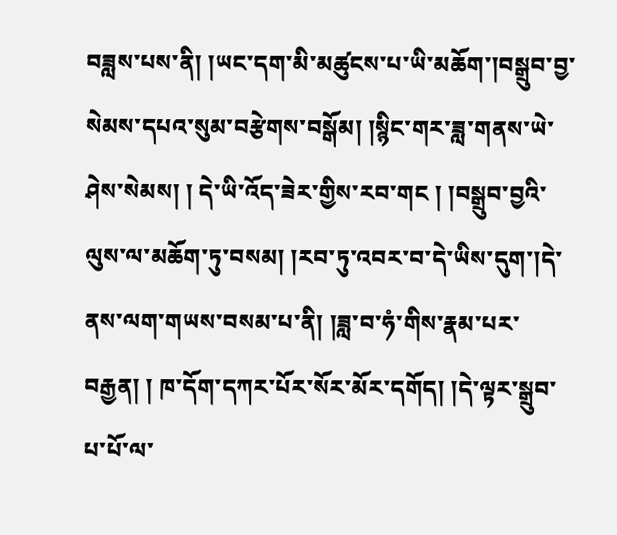བཟླས་པས་ནི། །ཡང་དག་མི་མཚུངས་པ་ཡི་མཆོག་།བསྒྲུབ་བྱ་སེམས་དཔའ་སུམ་བརྩེགས་བསྒོམ། །སྙིང་གར་ཟླ་གནས་ཡེ་ཤེས་སེམས། ། དེ་ཡི་འོད་ཟེར་གྱིས་རབ་གང ། །བསྒྲུབ་བྱའི་ལུས་ལ་མཆོག་ཏུ་བསམ། །རབ་ཏུ་འབར་བ་དེ་ཡིས་དུག་།དེ་ནས་ལག་གཡས་བསམ་པ་ནི། །ཟླ་བ་ཧཾ་གིས་རྣམ་པར་བརྒྱན། ། ཁ་དོག་དཀར་པོར་སོར་མོར་དགོད། །དེ་ལྟར་སྒྲུབ་པ་པོ་ལ་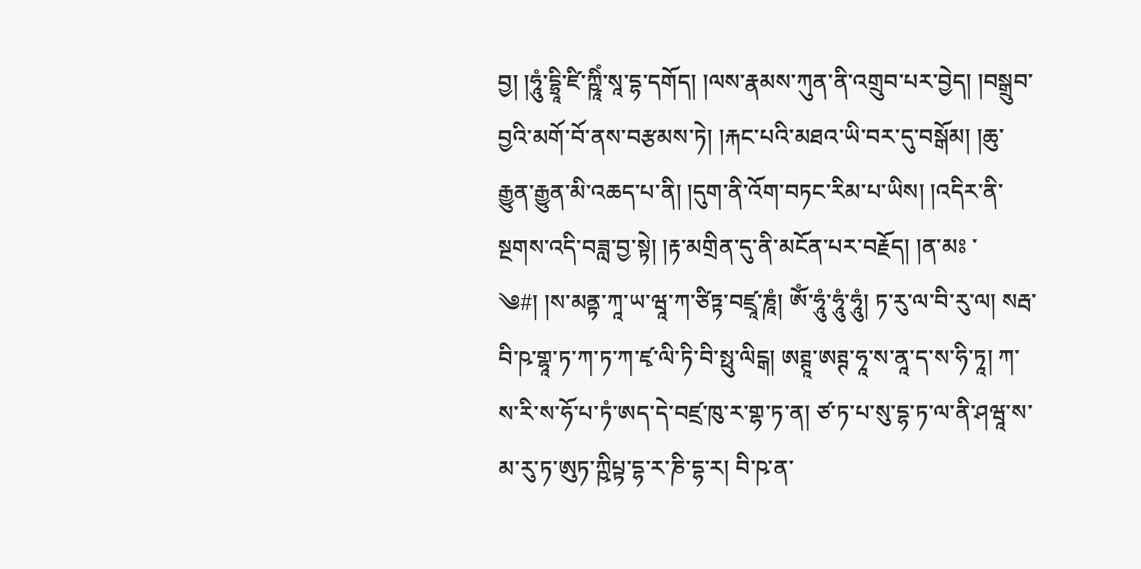བྱ། །ཧཱུཾ་དྷྲཱི་ཛི་ཀྵཱིཾ་སཱ་དྷ་དགོད། །ལས་རྣམས་ཀུན་ནི་འགྲུབ་པར་བྱེད། །བསྒྲུབ་བྱའི་མགོ་བོ་ནས་བརྩམས་ཏེ། །རྐང་པའི་མཐའ་ཡི་བར་དུ་བསྒོམ། །ཆུ་རྒྱུན་རྒྱུན་མི་འཆད་པ་ནི། །དུག་ནི་འོག་བཏང་རིམ་པ་ཡིས། །འདིར་ནི་སྔགས་འདི་བཟླ་བྱ་སྟེ། །རྟ་མགྲིན་དུ་ནི་མངོན་པར་བརྗོད། །ན་མཿ ་
༄#། །ས་མནྟ་ཀཱ་ཡ་ཝཱ་ཀ་ཙིཏྟ་བཛྲཱ་ཎཱཾ། ཨོཾ་ཧཱུཾ་ཧཱུཾ་ཧཱུཾ། ཏ་རུ་ལ་བི་རུ་ལ། སརྦ་བི་ཥ་གྷཱ་ཏ་ཀ་ཏ་ཀ་ཛྭ་ལི་ཏི་བི་སྥུ་ལིངྒ། ཨཊྚཱ་ཨཊྚ་ཧཱ་ས་ནཱ་ད་ས་ཧི་ཏཱ། ཀ་ས་རི་ས་ཧོ་པ་ཏཾ་ཨད་དེ་བཛྲ་ཁུ་ར་གྷ་ཏ་ན། ཙ་ཏ་པ་སུ་དྷ་ཏ་ལ་ནི་ཤཝཱ་ས་མ་རུ་ཏ་ཨུཏ་ཀྵིཔྟ་དྷ་ར་ཎི་དྷ་ར། བི་ཥ་ན་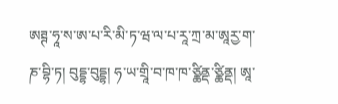ཨཊྚ་ཧཱ་ས་ཨ་པ་རི་མི་ཏ་ཝ་ལ་པ་རཱ་ཀྲ་མ་ཨཱརྱ་ག་ཎ་བྷི་ཏ། བུདྡྷ་བུདྡྷ། ཧ་ཡ་གྲཱི་བ་ཁ་ཁ་ཙྪིནྡ་ཙྪིནྡ། ཨཱ་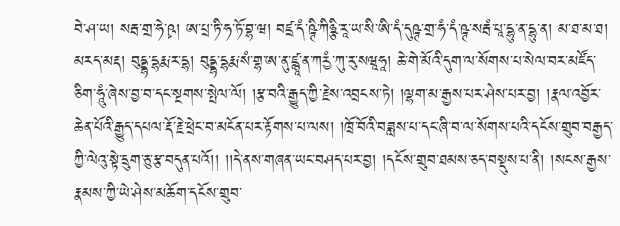བེ་ཤ་ཡ། སརྦ་གྲ་ཧེ་ཥྭ། ཨ་པྲ་ཏི་ཧ་ཏོ་བྷ་ཝ། བཛྲ་དཾ་ཥྚི་ཀིཉྩི་རཱ་ཡ་སི་ཨི་དཾ་དུཥྚ་གྲ་ཧཾ་དཾ་ཥྚ་སརྦཾ་པཱ་དྷུ་ན་དྷུ་ན། མ་ཐ་མ་ཐ། མརད་མརྡ། བུདྡྷ་དྷརྨ་ར་དྷ། བུདྡྷ་དྷརྨ་སཾ་གྷ་ཨ་ནུ་ཛྙཱ་ན་ཀརྱཾ་ཀུ་རུ་སཝཱཧཱ། ཆེ་གེ་མོའི་དུག་ལ་སོགས་པ་སེལ་བར་མཛོད་ཅིག་ཧཱུཾ་ཞེས་བྱ་བ་དང་སྔགས་སྤེལ་ལོ། །རྩ་བའི་རྒྱུད་ཀྱི་རྗེས་འབྲངས་ཏེ། །ལྷག་མ་རྒྱས་པར་ཤེས་པར་བྱ། །རྣལ་འབྱོར་ཆེན་པོའི་རྒྱུད་དཔལ་རྡོ་རྗེ་ཕྲེང་བ་མངོན་པར་རྟོགས་པ་ལས། །ཁྲོ་བོའི་བཟླས་པ་དང་ཞི་བ་ལ་སོགས་པའི་དངོས་གྲུབ་བརྒྱད་ཀྱི་ལེའུ་སྟེ་དྲུག་ཅུ་རྩ་བདུན་པའོ།། །།དེ་ནས་གཞན་ཡང་བཤད་པར་བྱ། །དངོས་གྲུབ་ཐམས་ཅད་བསྡུས་པ་ནི། །སངས་རྒྱས་རྣམས་ཀྱི་ཡེ་ཤེས་མཆོག་དངོས་གྲུབ་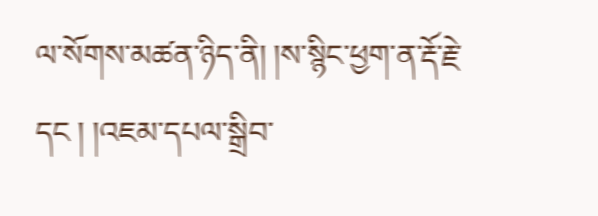ལ་སོགས་མཚན་ཉིད་ནི། །ས་སྙིང་ཕྱག་ན་རྡོ་རྗེ་དང ། །འཇམ་དཔལ་སྒྲིབ་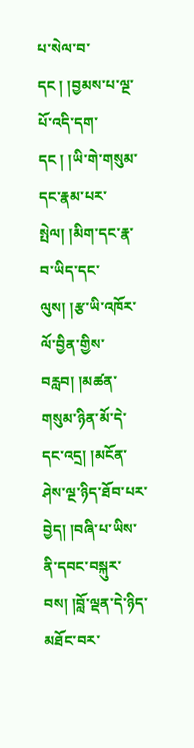པ་སེལ་བ་དང ། །བྱམས་པ་ལྔ་པོ་འདི་དག་དང ། །ཡི་གེ་གསུམ་དང་རྣམ་པར་
སྤེལ། །མིག་དང་རྣ་བ་ཡིད་དང་ལུས། །རྩ་ཡི་འཁོར་ལོ་བྱིན་གྱིས་བརླབ། །མཚན་གསུམ་ཉིན་མོ་དེ་དང་འདྲ། །མངོན་ཤེས་ལྔ་ཉིད་ཐོབ་པར་བྱེད། །བཞི་པ་ཡིས་ནི་དབང་བསྐུར་བས། །བློ་ལྡན་དེ་ཉིད་མཐོང་བར་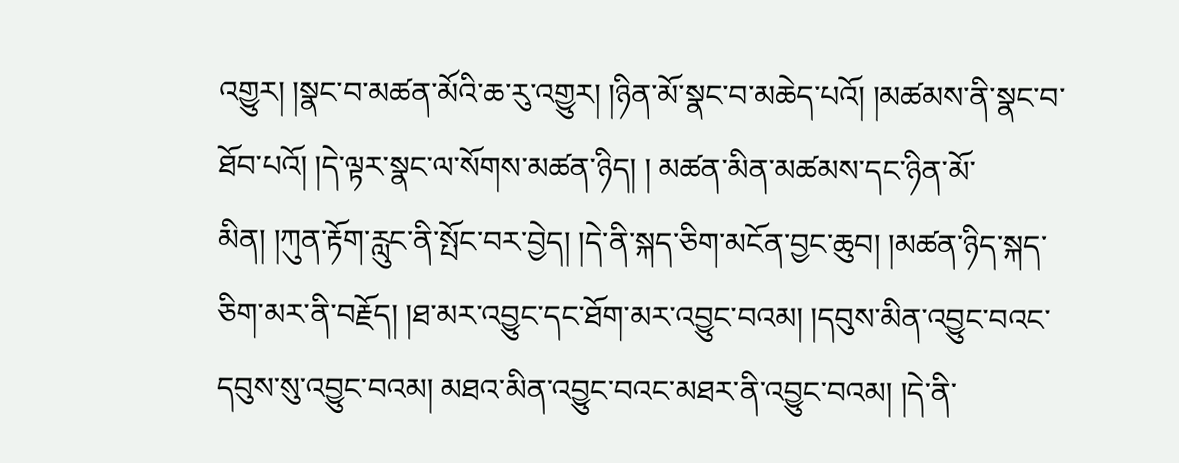འགྱུར། །སྣང་བ་མཚན་མོའི་ཆ་རུ་འགྱུར། །ཉིན་མོ་སྣང་བ་མཆེད་པའོ། །མཚམས་ནི་སྣང་བ་ཐོབ་པའོ། །དེ་ལྟར་སྣང་ལ་སོགས་མཚན་ཉིད། ། མཚན་མིན་མཚམས་དང་ཉིན་མོ་མིན། །ཀུན་རྟོག་རླུང་ནི་སྤོང་བར་བྱེད། །དེ་ནི་སྐད་ཅིག་མངོན་བྱང་ཆུབ། །མཚན་ཉིད་སྐད་ཅིག་མར་ནི་བརྗོད། །ཐ་མར་འབྱུང་དང་ཐོག་མར་འབྱུང་བའམ། །དབུས་མིན་འབྱུང་བའང་དབུས་སུ་འབྱུང་བའམ། མཐའ་མིན་འབྱུང་བའང་མཐར་ནི་འབྱུང་བའམ། །དེ་ནི་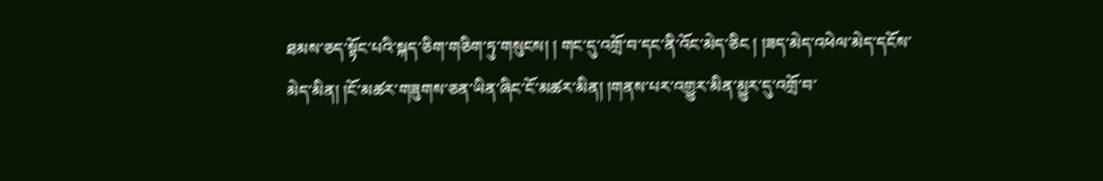ཐམས་ཅད་སྟོང་པའི་སྐད་ཅིག་གཅིག་ཏུ་གསུངས། ། གང་དུ་འགྲོ་བ་དང་ནི་འོང་མེད་ཅིང ། །ཟད་མེད་འཕེལ་མེད་དངོས་མེད་མིན། །ངོ་མཚར་གཟུགས་ཅན་ཡིན་ཞིང་ངོ་མཚར་མིན། །གནས་པར་འགྱུར་མིན་མྱུར་དུ་འགྲོ་བ་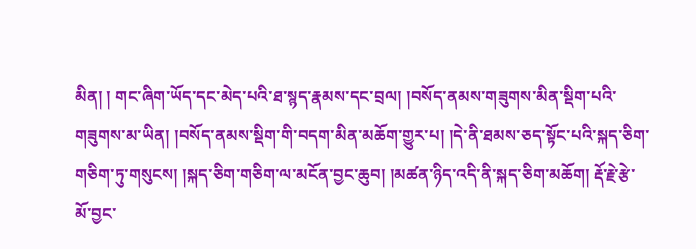མིན། ། གང་ཞིག་ཡོད་དང་མེད་པའི་ཐ་སྙད་རྣམས་དང་བྲལ། །བསོད་ནམས་གཟུགས་མིན་སྡིག་པའི་གཟུགས་མ་ཡིན། །བསོད་ནམས་སྡིག་གི་བདག་མིན་མཆོག་གྱུར་པ། །དེ་ནི་ཐམས་ཅད་སྟོང་པའི་སྐད་ཅིག་གཅིག་ཏུ་གསུངས། །སྐད་ཅིག་གཅིག་ལ་མངོན་བྱང་ཆུབ། །མཚན་ཉིད་འདི་ནི་སྐད་ཅིག་མཆོག། རྡོ་རྗེ་རྩེ་མོ་བྱང་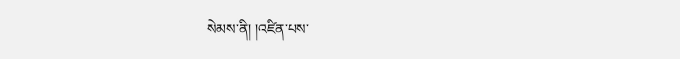སེམས་ནི། །འཛིན་པས་